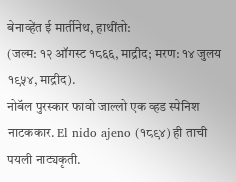बेनाव्हेंत ई मार्तीनेथ, हाथींतो:
(जल्म: १२ ऑगस्ट १८६६, माद्रीद; मरण: १४ जुलय १९५४, माद्रीद).
नोबॅल पुरस्कार फावो जाल्लो एक व्हड स्पेनिश नाटककार. El nido ajeno (१८९४) ही ताची पयली नाट्यकृती.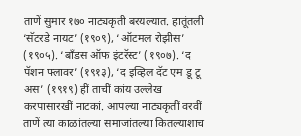ताणें सुमार १७० नाट्यकृती बरयल्यात. हातूंतली ‘सॅटरडे नायट’ (१९०९), ‘ऑटमल रोझीस’ (१९०५). ‘बाँडस ऑफ इंटरॅस्ट’ (१९०७). ‘द पॅशन फ्लावर’ (१९१३), ‘द इव्हिल दॅट एम डू टू अस’ (१९१९) हीं ताचीं कांय उल्लेख करपासारखीं नाटकां. आपल्या नाट्यकृतीं वरवीं ताणें त्या काळांतल्या समाजांतल्या कितल्याशाच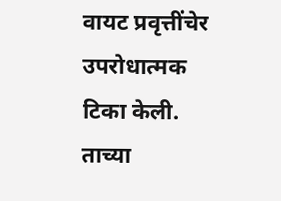वायट प्रवृत्तींचेर उपरोधात्मक टिका केली. ताच्या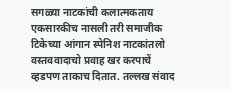सगळ्या नाटकांची कलात्मकताय एकसारकीच नासली तरी समाजीक टिकेच्या आंगान स्पेनिश नाटकांतलो वस्तववादाचो प्रवाह खर करपाचें व्हडपण ताकाच दितात. तल्लख संवाद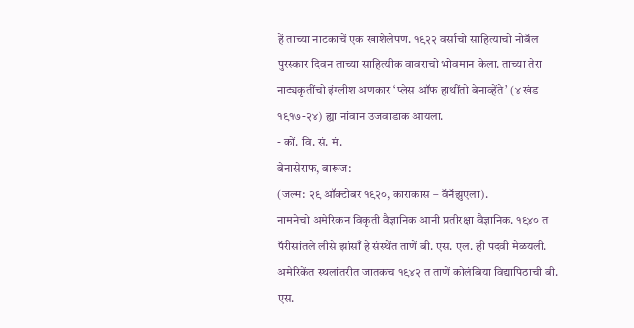हें ताच्या नाटकाचें एक खाशेलेपण. १९२२ वर्साचो साहित्याचो नोबॅल पुरस्कार दिवन ताच्या साहित्यीक वावराचो भोवमान केला. ताच्या तेरा नाट्यकृतींचो इंग्लीश अणकार ‘प्लेस ऑफ हाथींतो बेनाव्हेंते’ (४ खंड १९१७-२४) ह्या नांवान उजवाडाक आयला.
- कों. वि. सं. मं.
बेनासेराफ, बारूज:
(जल्म: २९ ऑक्टोबर १९२०, काराकास – वॅनॅझुएला).
नामनेचो अमेरिकन विकृती वैज्ञानिक आनी प्रतीरक्षा वैज्ञानिक. १९४० त पॅरीसांतले लीसे झांसाँ हे संस्थेंत ताणें बी. एस. एल. ही पदवी मेळयली. अमेरिकेंत स्थलांतरीत जातकच १९४२ त ताणें कोलंबिया विद्यापिठाची बी. एस.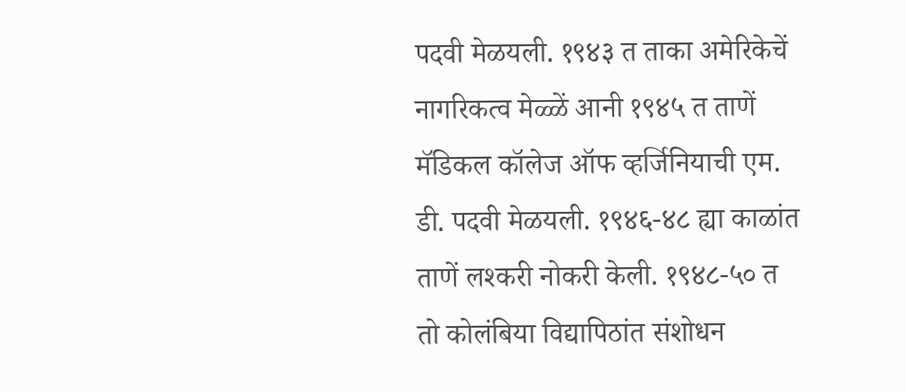पदवी मेळयली. १९४३ त ताका अमेरिकेचें नागरिकत्व मेळ्ळें आनी १९४५ त ताणें मॅडिकल कॉलेज ऑफ व्हर्जिनियाची एम. डी. पदवी मेळयली. १९४६-४८ ह्या काळांत ताणें लश्करी नोकरी केली. १९४८-५० त तो कोलंबिया विद्यापिठांत संशोधन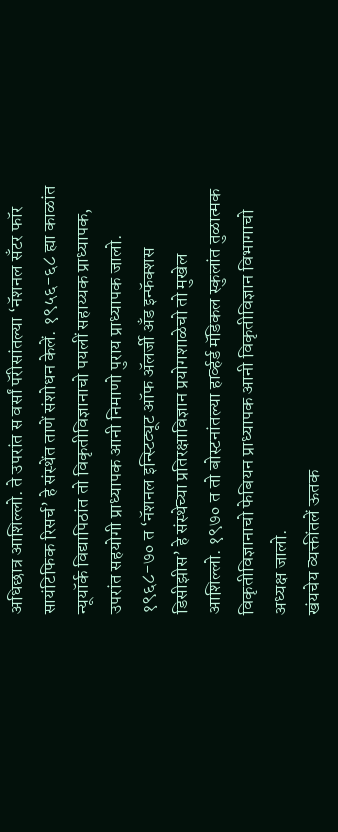अधिछात्र आशिल्लो. ते उपरांत स वर्सां पॅरीसांतल्या ‘नॅशनल सँटर फॉर सायंटिफिक रिसर्च’ हे संस्थेंत ताणें संशोधन केलें. १९५६-६८ ह्या काळांत न्यूयॉर्क विद्यापिठांत तो विकृतीविज्ञानाचो पयलीं सहाय्यक प्राध्यापक, उपरांत सहयोगी प्राध्यापक आनी निमाणो पुराय प्राध्यापक जालो. १९६८-७० त ‘नॅशनल इन्स्टिट्यूट ऑफ ॲलर्जी अँड इन्फॅक्शस डिसीझीस’ हे संस्थेच्या प्रतिरक्षाविज्ञान प्रयोगशाळेचो तो मुखेल आशिल्लो. १९७० त तो बोस्टनांतल्या हार्व्हर्ड मॅडिकल स्कुलांत तुळात्मक विकृतीविज्ञानाचो फेबियन प्राध्यापक आनी विकृतीविज्ञान विभागाचो अध्यक्ष जालो.
खंयचेय व्यक्तींतलें ऊतक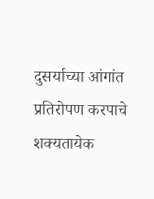दुसर्याच्या आंगांत प्रतिरोपण करपाचे शक्यतायेक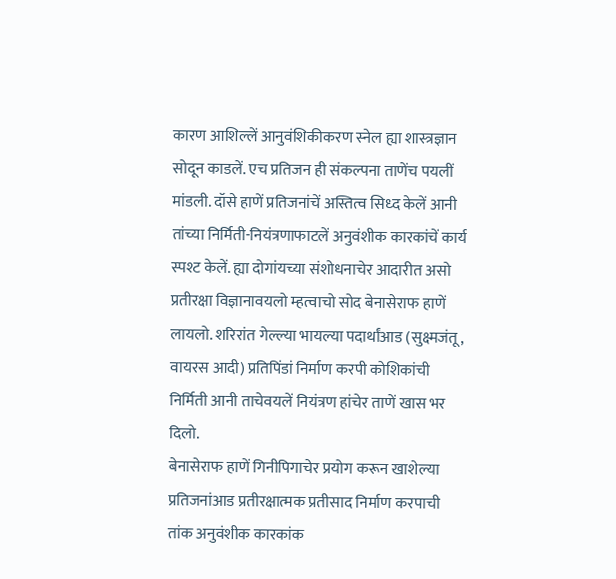कारण आशिल्लें आनुवंशिकीकरण स्नेल ह्या शास्त्रज्ञान सोदून काडलें. एच प्रतिजन ही संकल्पना ताणेंच पयलीं मांडली. दॉसे हाणें प्रतिजनांचें अस्तित्व सिध्द केलें आनी तांच्या निर्मिती-नियंत्रणाफाटलें अनुवंशीक कारकांचें कार्य स्पश्ट केलें. ह्या दोगांयच्या संशोधनाचेर आदारीत असो प्रतीरक्षा विज्ञानावयलो म्हत्वाचो सोद बेनासेराफ हाणें लायलो. शरिरांत गेल्ल्या भायल्या पदार्थांआड (सुक्ष्मजंतू, वायरस आदी) प्रतिपिंडां निर्माण करपी कोशिकांची निर्मिती आनी ताचेवयलें नियंत्रण हांचेर ताणें खास भर दिलो.
बेनासेराफ हाणें गिनीपिगाचेर प्रयोग करून खाशेल्या प्रतिजनांआड प्रतीरक्षात्मक प्रतीसाद निर्माण करपाची तांक अनुवंशीक कारकांक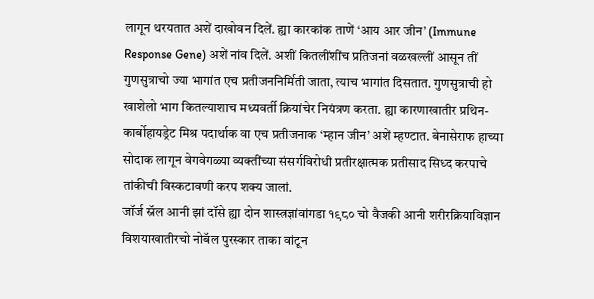लागून थरयतात अशें दाखोवन दिलें. ह्या कारकांक ताणें ‘आय आर जीन’ (Immune Response Gene) अशें नांव दिलें. अशीं कितलींशींच प्रतिजनां वळखल्लीं आसून तीं गुणसुत्राचो ज्या भागांत एच प्रतीजननिर्मिती जाता, त्याच भागांत दिसतात. गुणसुत्राची हो खाशेलो भाग कितल्याशाच मध्यवर्ती क्रियांचेर नियंत्रण करता. ह्या कारणाखातीर प्रथिन-कार्बोहायड्रेट मिश्र पदार्थाक वा एच प्रतीजनाक ‘म्हान जीन’ अशें म्हण्टात. बेनासेराफ हाच्या सोदाक लागून वेगवेगळ्या व्यक्तींच्या संसर्गविरोधी प्रतीरक्षात्मक प्रतीसाद सिध्द करपाचे तांकीची विस्कटावणी करप शक्य जालां.
जॉर्ज स्नॅल आनी झां दॉसे ह्या दोन शास्त्रज्ञांवांगडा १९८० चो वैजकी आनी शरीरक्रियाविज्ञान विशयाखातीरचो नोबॅल पुरस्कार ताका वांटून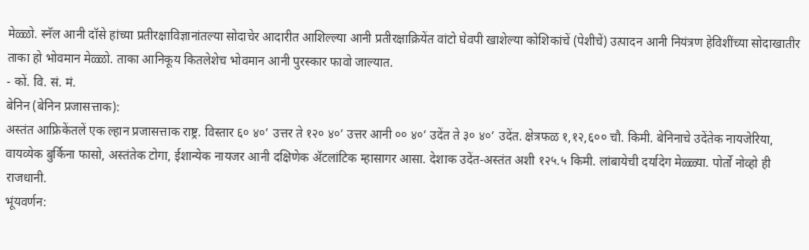मेळ्ळो. स्नॅल आनी दॉसे हांच्या प्रतीरक्षाविज्ञानांतल्या सोदाचेर आदारीत आशिल्ल्या आनी प्रतीरक्षाक्रियेंत वांटो घेवपी खाशेल्या कोशिकांचें (पेशीचें) उत्पादन आनी नियंत्रण हेविशींच्या सोदाखातीर ताका हो भोवमान मेळ्ळो. ताका आनिकूय कितलेशेच भोवमान आनी पुरस्कार फावो जाल्यात.
- कों. वि. सं. मं.
बेनिन (बेनिन प्रजासत्ताक):
अस्तंत आफ्रिकेंतलें एक ल्हान प्रजासत्ताक राष्ट्र. विस्तार ६० ४०’ उत्तर ते १२० ४०’ उत्तर आनी ०० ४०’ उदेंत ते ३० ४०’ उदेंत. क्षेत्रफळ १,१२,६०० चौ. किमी. बेनिनाचे उदेंतेक नायजेरिया, वायव्येक बुर्किना फासो, अस्तंतेक टोगा, ईशान्येक नायजर आनी दक्षिणेक ॲटलांटिक म्हासागर आसा. देशाक उदेंत-अस्तंत अशी १२५.५ किमी. लांबायेची दर्यादेग मेळ्ळ्या. पोर्तो नोव्हो ही राजधानी.
भूंयवर्णन: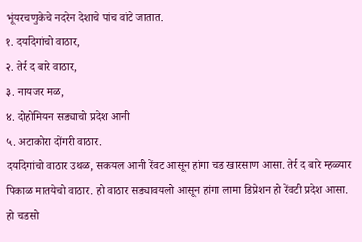भूंयरचणुकेचे नदरेन देशाचे पांच वांटे जातात.
१. दर्यादेगांचो वाठार,
२. तेर्र द बारे वाठार,
३. नायजर मळ,
४. दोहोमियन सड्याचो प्रदेश आनी
५. अटाकोरा दोंगरी वाठार.
दर्यादेगांचो वाठार उथळ, सकयल आनी रेंवट आसून हांगा चड खारसाण आसा. तेर्र द बारे म्हळ्यार पिकाळ मातयेचो वाठार. हो वाठार सड्यावयलो आसून हांगा लामा डिप्रेशन हो रेंवटी प्रदेश आसा. हो चडसो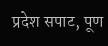प्रदेश सपाट, पूण